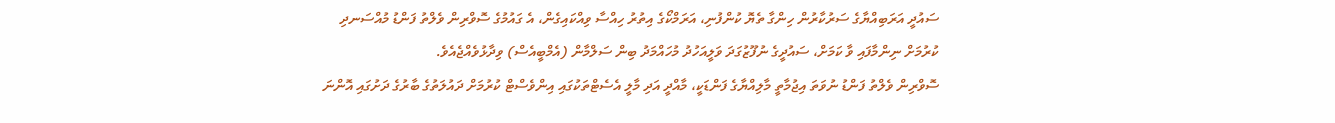ސައުދީ އަރަބިއްޔާގެ ސަރުކާރުން ހިންގާ ތެޔޮ ކުންފުނި، އަރަމްކޯގެ އިތުރު ހިއްސާ ވިއްކައިގެން، އެ ގައުމުގެ ސޮވްރިން ވެލްތު ފަންޑު މުއްސަނދި ކުރުމަށް ނިންމާފައި ވާ ކަމަށް، ސައުދީގެ ނުފޫޒުގަދަ ވަލީއަހުދު މުހައްމަދު ބިން ސަލްމާން (އެމްބީއެސް) ވިދާޅުވެއްޖެއެވެ.
ސޮވްރިން ވެލްތު ފަންޑު ނުވަތަ އިޖުމާތީ މާލިއްޔާގެ ފަންޑަކީ، މާއްދީ އަދި މާލީ އެސެޓްތަކުގައި އިންވެސްޓް ކުރުމަށް ދައުލަތުގެ ބާރުގެ ދަށުގައި އޮންނަ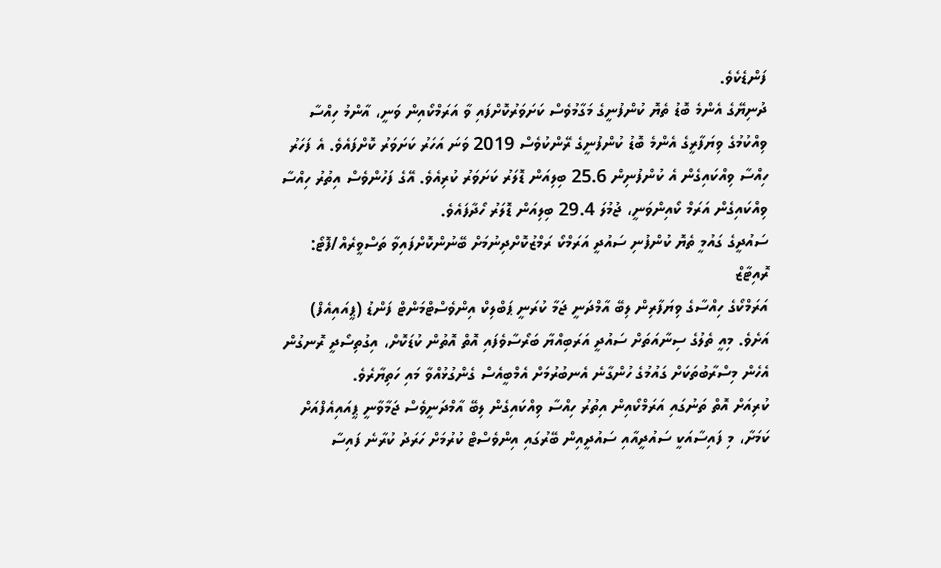ފަންޑެކެވެ.
ދުނިޔޭގެ އެންމެ ބޮޑު ތެޔޮ ކުންފުނީގެ މަގާމުވެސް ކަށަވަރުކޮށްފައި ވާ އަރަމްކޯއިން ވަނީ، އާންމު ހިއްސާ ވިއްކުމުގެ ވިޔަފާރީގެ އެންމެ ބޮޑު ކުންފުނީގެ ރޭންކުވެސް 2019 ވަނަ އަހަރު ކަށަވަރު ކޮށްފައެވެ. އެ ފަހަރު ހިއްސާ ވިއްކައިގެން އެ ކުންފުނިން 25.6 ބިލިއަން ޑޮލަރު ކަށަވަރު ކުރިއެވެ. އޭގެ ފަހުންވެސް އިތުރު ހިއްސާ ވިއްކައިގެން އަރަމް ކޯއިންވަނީ، ޖުމުލަ 29.4 ބިލިއަން ޑޮލަރު ހޯދާފައެވެ.
ސައުދީގެ ގައުމީ ތެޔޮ ކުންފުނި ސައުދީ އަރަމްކޯ ރަމްޒުކޮށްދިނުމަށް ބޭނުންކޮށްފައިވާ ތަސްވީރެއް/ފޮޓޯ: ރޮއިޓާޒް
އަރަމްކޯގެ ހިއްސާގެ ވިޔަފާރިން ލިބޭ އާމްދަނީ ޖަމާ ކުރަނީ ޕަބްލިކް އިންވެސްޓްމަންޓް ފަންޑު (ޕީއައިއެފް) އަށެވެ. މިއީ ތެލުގެ ސިނާއަތަށް ސައުދީ އަރަބިއްޔާ ބަރޯސާވެފައި އޮތް އޮތުން ކުޑަކޮށް، އިގުތިސޯދީ ރޮނގުން އެހެން މިސްރާބުތަކަށް ގައުމުގެ ހުންގާނެ އެނބުރުމަށް އެމްބީއެސް ގެންގުޅުއްވާ މައި ހަތިޔާރެވެ.
ކުރިއަށް އޮތް ތަނުގައި އަރަމްކޯއިން އިތުރު ހިއްސާ ވިއްކައިގެން ލިބޭ އާމްދަނީވެސް ޖަމާވާނީ ޕީއައިއެފްއަށް ކަމަށާ، މި ފައިސާއަކީ ސައުދީއާއި ސައުދީއިން ބޭރުގައި އިންވެސްޓް ކުރުމަށް ހަރަދު ކުރާނެ ފައިސާ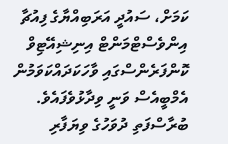ކަމަށް، ސައުދީ އަރަބިއްޔާގެ ފިއުޗާ އިންވެސްޓްމަންޓް އިނިޝިއޭޓިވް ކޮންފަރެންސްގައި ވާހަކަދައްކަވަމުން އެމްބީއެސް ވަނީ ވިދާޅުވެފައެވެ.
ބުރާސްފަތި ދުވަހުގެ ވިޔަފާރި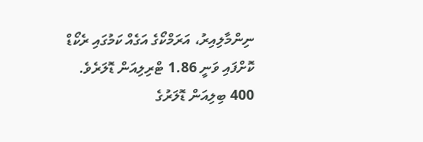ނިންމާލިއިރު، އަރަމްކޯގެ އަގެއް ކަމުގައި ރެކޯޑް ކޮށްފައި ވަނީ 1.86 ޓްރިލިއަން ޑޮލަރެވެ.
400 ބިލިއަން ޑޮލަރުގެ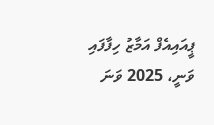ޕީއައިއެފް އަމާޒު ހިފާފައި ވަނީ، 2025 ވަނަ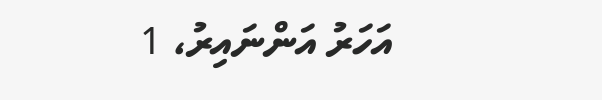އަހަރު އަންނައިރު، 1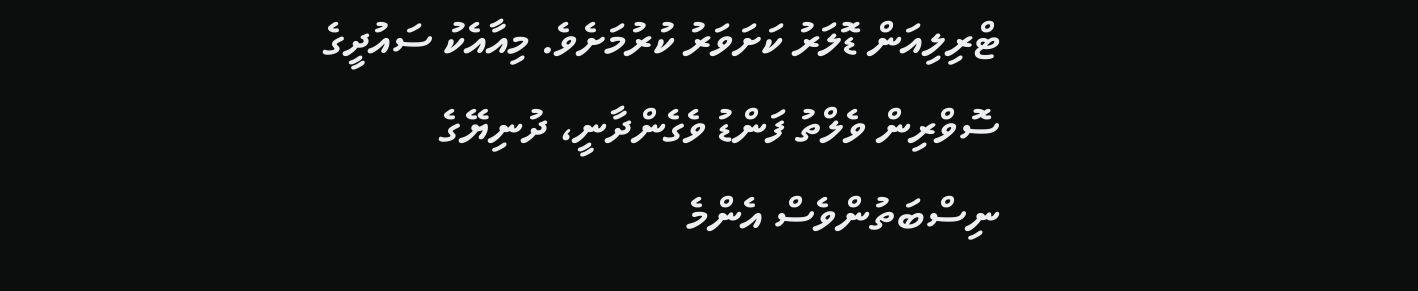ޓްރިލިއަން ޑޮލަރު ކަށަވަރު ކުރުމަށެވެ. މިއާއެކު ސައުދީގެ ސޮވްރިން ވެލްތު ފަންޑު ވެގެންދާނީ، ދުނިޔޭގެ ނިސްބަތުންވެސް އެންމެ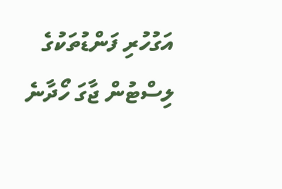އަގުހުރި ފަންޑުތަކުގެ ލިސްޓުން ޖާގަ ހޯދާނެ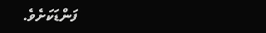ފަންޑަކަށެވެ.